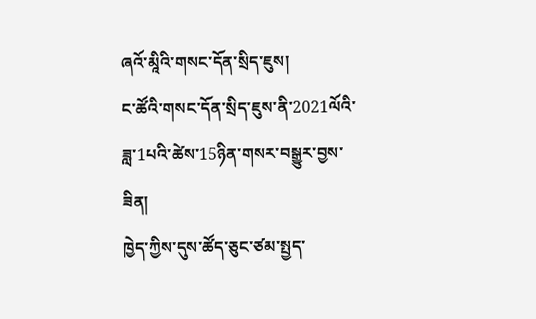ཞའོ་མཱིའི་གསང་དོན་སྲིད་ཇུས།
ང་ཚོའི་གསང་དོན་སྲིད་ཇུས་ནི་2021ལོའི་ཟླ་1པའི་ཚེས་15ཉིན་གསར་བསྒྱུར་བྱས་ཟིན།
ཁྱེད་ཀྱིས་དུས་ཚོད་ཅུང་ཙམ་སྤྱད་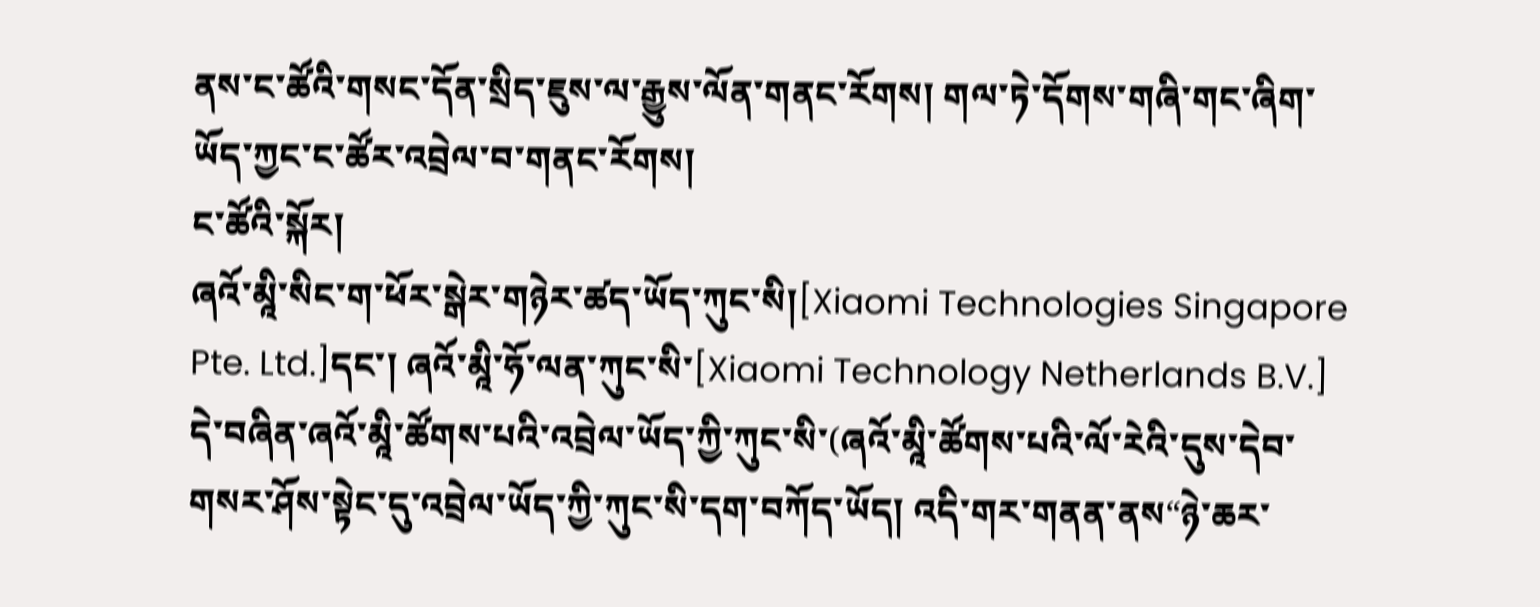ནས་ང་ཚོའི་གསང་དོན་སྲིད་ཇུས་ལ་རྒྱུས་ལོན་གནང་རོགས། གལ་ཏེ་དོགས་གཞི་གང་ཞིག་ཡོད་ཀྱང་ང་ཚོར་འབྲེལ་བ་གནང་རོགས།
ང་ཚོའི་སྐོར།
ཞའོ་མཱི་སིང་ག་ཕོར་སྒེར་གཉེར་ཚད་ཡོད་ཀུང་སི།[Xiaomi Technologies Singapore Pte. Ltd.]དང་། ཞའོ་མཱི་ཧོ་ལན་ཀུང་སི་[Xiaomi Technology Netherlands B.V.] དེ་བཞིན་ཞའོ་མཱི་ཚོགས་པའི་འབྲེལ་ཡོད་ཀྱི་ཀུང་སི་(ཞའོ་མཱི་ཚོགས་པའི་ལོ་རེའི་དུས་དེབ་གསར་ཤོས་སྟེང་དུ་འབྲེལ་ཡོད་ཀྱི་ཀུང་སི་དག་བཀོད་ཡོད། འདི་གར་གནན་ནས“ཉེ་ཆར་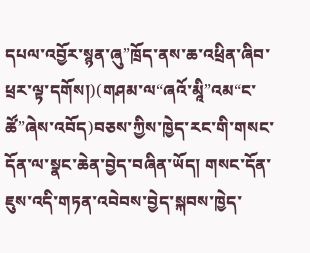དཔལ་འབྱོར་སྙན་ཞུ”ཁྲོད་ནས་ཆ་འཕྲིན་ཞིབ་ཕྲར་ལྟ་དགོས།)(གཤམ་ལ“ཞའོ་མཱི”འམ“ང་ཚོ”ཞེས་འབོད)བཅས་ཀྱིས་ཁྱེད་རང་གི་གསང་དོན་ལ་སྣང་ཆེན་བྱེད་བཞིན་ཡོད། གསང་དོན་ཇུས་འདི་གཏན་འབེབས་བྱེད་སྐབས་ཁྱེད་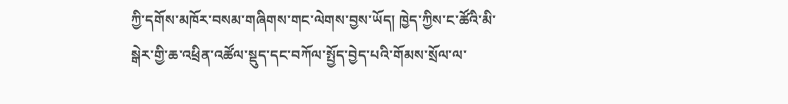ཀྱི་དགོས་མཁོར་བསམ་གཞིགས་གང་ལེགས་བྱས་ཡོད། ཁྱེད་ཀྱིས་ང་ཚོའི་མི་སྒེར་གྱི་ཆ་འཕྲིན་འཚོལ་སྡུད་དང་བཀོལ་སྤྱོད་བྱེད་པའི་གོམས་སྲོལ་ལ་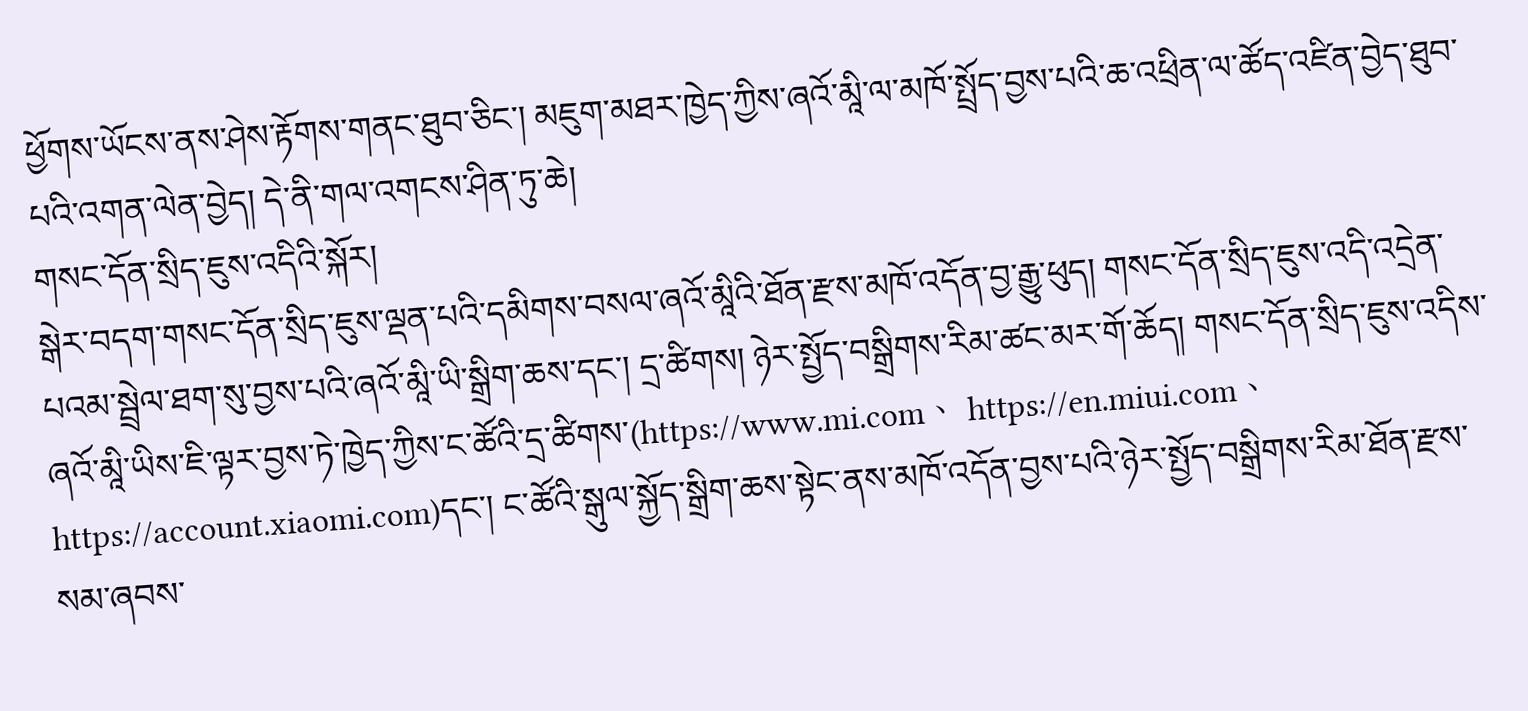ཕྱོགས་ཡོངས་ནས་ཤེས་རྟོགས་གནང་ཐུབ་ཅིང་། མཇུག་མཐར་ཁྱེད་ཀྱིས་ཞའོ་མཱི་ལ་མཁོ་སྤྲོད་བྱས་པའི་ཆ་འཕྲིན་ལ་ཚོད་འཛིན་བྱེད་ཐུབ་པའི་འགན་ལེན་བྱེད། དེ་ནི་གལ་འགངས་ཤིན་ཏུ་ཆེ།
གསང་དོན་སྲིད་ཇུས་འདིའི་སྐོར།
སྒེར་བདག་གསང་དོན་སྲིད་ཇུས་ལྡན་པའི་དམིགས་བསལ་ཞའོ་མཱིའི་ཐོན་རྫས་མཁོ་འདོན་བྱ་རྒྱུ་ཕུད། གསང་དོན་སྲིད་ཇུས་འདི་འདྲེན་པའམ་སྦྲེལ་ཐག་སུ་བྱས་པའི་ཞའོ་མཱི་ཡི་སྒྲིག་ཆས་དང་། དྲ་ཚིགས། ཉེར་སྤྱོད་བསྒྲིགས་རིམ་ཚང་མར་གོ་ཆོད། གསང་དོན་སྲིད་ཇུས་འདིས་ཞའོ་མཱི་ཡིས་ཇི་ལྟར་བྱས་ཏེ་ཁྱེད་ཀྱིས་ང་ཚོའི་དྲ་ཚིགས་(https://www.mi.com、 https://en.miui.com、 https://account.xiaomi.com)དང་། ང་ཚོའི་སྒུལ་སྐྱོད་སྒྲིག་ཆས་སྟེང་ནས་མཁོ་འདོན་བྱས་པའི་ཉེར་སྤྱོད་བསྒྲིགས་རིམ་ཐོན་རྫས་སམ་ཞབས་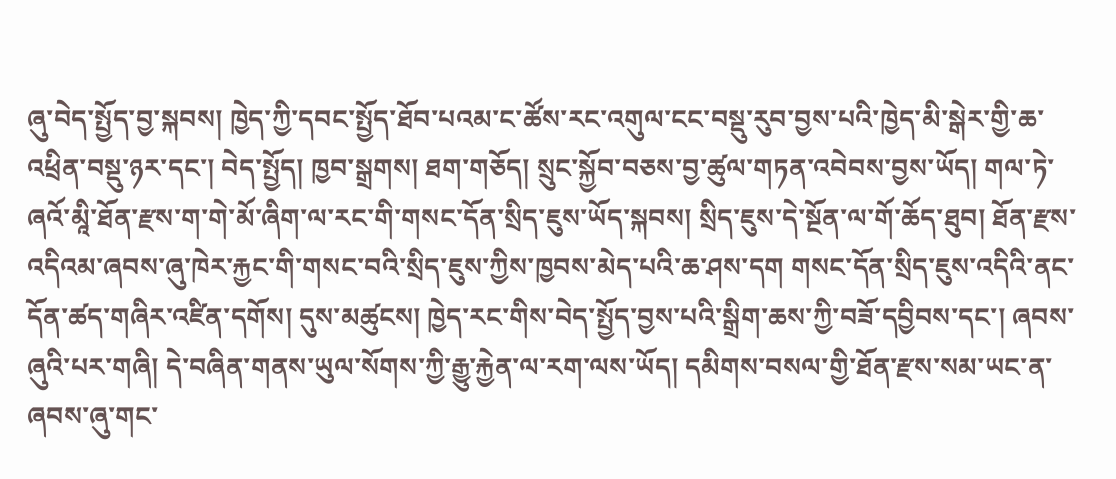ཞུ་བེད་སྤྱོད་བྱ་སྐབས། ཁྱེད་ཀྱི་དབང་སྤྱོད་ཐོབ་པའམ་ང་ཚོས་རང་འགུལ་ངང་བསྡུ་རུབ་བྱས་པའི་ཁྱེད་མི་སྒེར་གྱི་ཆ་འཕྲིན་བསྡུ་ཉར་དང་། བེད་སྤྱོད། ཁྱབ་སྒྲགས། ཐག་གཅོད། སྲུང་སྐྱོབ་བཅས་བྱ་ཚུལ་གཏན་འབེབས་བྱས་ཡོད། གལ་ཏེ་ཞའོ་མཱི་ཐོན་རྫས་ག་གེ་མོ་ཞིག་ལ་རང་གི་གསང་དོན་སྲིད་ཇུས་ཡོད་སྐབས། སྲིད་ཇུས་དེ་སྔོན་ལ་གོ་ཆོད་ཐུབ། ཐོན་རྫས་འདིའམ་ཞབས་ཞུ་ཁེར་རྐྱང་གི་གསང་བའི་སྲིད་ཇུས་ཀྱིས་ཁྱབས་མེད་པའི་ཆ་ཤས་དག གསང་དོན་སྲིད་ཇུས་འདིའི་ནང་དོན་ཚད་གཞིར་འཛིན་དགོས། དུས་མཚུངས། ཁྱེད་རང་གིས་བེད་སྤྱོད་བྱས་པའི་སྒྲིག་ཆས་ཀྱི་བཟོ་དབྱིབས་དང་། ཞབས་ཞུའི་པར་གཞི། དེ་བཞིན་གནས་ཡུལ་སོགས་ཀྱི་རྒྱུ་རྐྱེན་ལ་རག་ལས་ཡོད། དམིགས་བསལ་གྱི་ཐོན་རྫས་སམ་ཡང་ན་ཞབས་ཞུ་གང་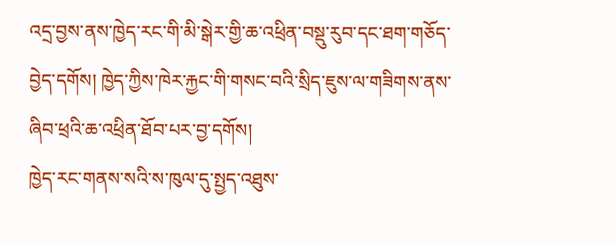འདྲ་བྱས་ནས་ཁྱེད་རང་གི་མི་སྒེར་གྱི་ཆ་འཕྲིན་བསྡུ་རུབ་དང་ཐག་གཅོད་བྱེད་དགོས། ཁྱེད་ཀྱིས་ཁེར་རྐྱང་གི་གསང་བའི་སྲིད་ཇུས་ལ་གཟིགས་ནས་ཞིབ་ཕྲའི་ཆ་འཕྲིན་ཐོབ་པར་བྱ་དགོས།
ཁྱེད་རང་གནས་སའི་ས་ཁུལ་དུ་སྤྱད་འཐུས་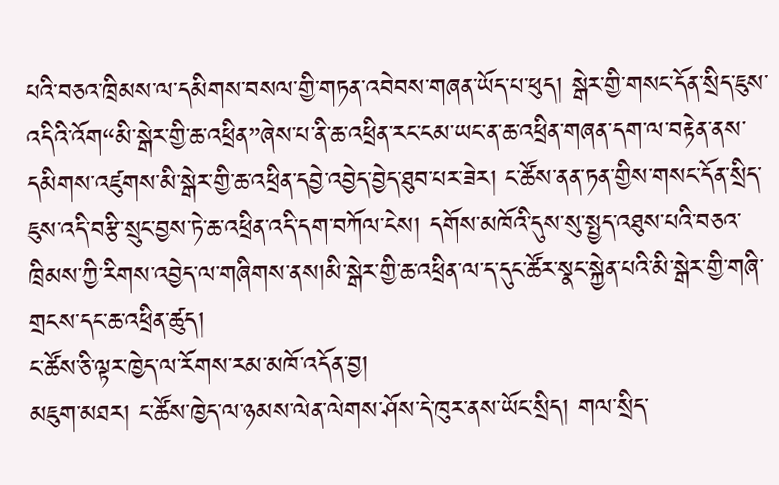པའི་བཅའ་ཁྲིམས་ལ་དམིགས་བསལ་གྱི་གཏན་འབེབས་གཞན་ཡོད་པ་ཕུད། སྒེར་གྱི་གསང་དོན་སྲིད་ཇུས་འདིའི་འོག“མི་སྒེར་གྱི་ཆ་འཕྲིན”ཞེས་པ་ནི་ཆ་འཕྲིན་རང་ངམ་ཡང་ན་ཆ་འཕྲིན་གཞན་དག་ལ་བརྟེན་ནས་དམིགས་འཛུགས་མི་སྒེར་གྱི་ཆ་འཕྲིན་དབྱེ་འབྱེད་བྱེད་ཐུབ་པར་ཟེར། ང་ཚོས་ནན་ཏན་གྱིས་གསང་དོན་སྲིད་ཇུས་འདི་བརྩི་སྲུང་བྱས་ཏེ་ཆ་འཕྲིན་འདི་དག་བཀོལ་ངེས། དགོས་མཁོའི་དུས་སུ་སྤྱད་འཐུས་པའི་བཅའ་ཁྲིམས་ཀྱི་རིགས་འབྱེད་ལ་གཞིགས་ནས།མི་སྒེར་གྱི་ཆ་འཕྲིན་ལ་ད་དུང་ཚོར་སྣང་སྐྱེན་པའི་མི་སྒེར་གྱི་གཞི་གྲངས་དང་ཆ་འཕྲིན་ཚུད།
ང་ཚོས་ཅི་ལྟར་ཁྱེད་ལ་རོགས་རམ་མཁོ་འདོན་བྱ།
མཇུག་མཐར། ང་ཚོས་ཁྱེད་ལ་ཉམས་ལེན་ལེགས་ཤོས་དེ་ཁུར་ནས་ཡོང་སྲིད། གལ་སྲིད་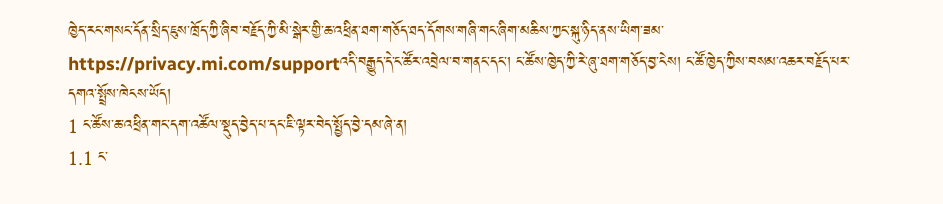ཁྱེད་རང་གསང་དོན་སྲིད་ཇུས་ཁྲོད་ཀྱི་ཞིབ་བརྗོད་ཀྱི་མི་སྒེར་གྱི་ཆ་འཕྲིན་ཐག་གཅོད་ཐད་དོགས་གཞི་གང་ཞིག་མཆིས་ཀྱང་སྐུ་ཉིད་ནས་ཡིག་ཟམ་https://privacy.mi.com/supportའདི་བརྒྱུད་དེ་ང་ཚོར་འབྲེལ་བ་གནང་དང་། ང་ཚོས་ཁྱེད་ཀྱི་རེ་ཞུ་ཐག་གཅོད་བྱ་ངེས། ང་ཚོ་ཁྱེད་ཀྱིས་བསམ་འཆར་བརྗོད་པར་དགའ་སྤྲོས་ཁེངས་ཡོད།
1 ང་ཚོས་ཆ་འཕྲིན་གང་དག་འཚོལ་སྡུད་བྱེད་པ་དང་ཇི་ལྟར་བེད་སྤྱོད་བྱེ་དམ་ཞེ་ན།
1.1 ང་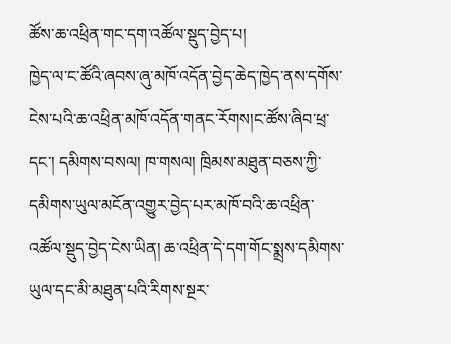ཚོས་ཆ་འཕྲིན་གང་དག་འཚོལ་སྡུད་བྱེད་པ།
ཁྱེད་ལ་ང་ཚོའི་ཞབས་ཞུ་མཁོ་འདོན་བྱེད་ཆེད་ཁྱེད་ནས་དགོས་ངེས་པའི་ཆ་འཕྲིན་མཁོ་འདོན་གནང་རོགས།ང་ཚོས་ཞིབ་ཕྲ་དང་། དམིགས་བསལ། ཁ་གསལ། ཁྲིམས་མཐུན་བཅས་ཀྱི་དམིགས་ཡུལ་མངོན་འགྱུར་བྱེད་པར་མཁོ་བའི་ཆ་འཕྲིན་འཚོལ་སྡུད་བྱེད་ངེས་ཡིན། ཆ་འཕྲིན་དེ་དག་གོང་སྨྲས་དམིགས་ཡུལ་དང་མི་མཐུན་པའི་རིགས་སྔར་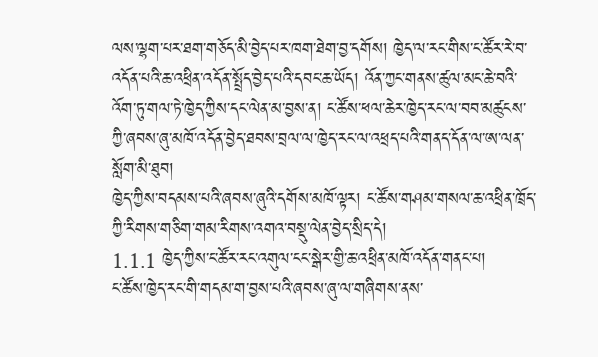ལས་ལྷག་པར་ཐག་གཅོད་མི་བྱེད་པར་ཁག་ཐེག་བྱ་དགོས། ཁྱེད་ལ་རང་གིས་ང་ཚོར་རེ་བ་འདོན་པའི་ཆ་འཕྲིན་འདོན་སྤྲོད་བྱེད་པའི་དབང་ཆ་ཡོད། འོན་ཀྱང་གནས་ཚུལ་མང་ཆེ་བའི་འོག་ཏུ་གལ་ཏེ་ཁྱེད་ཀྱིས་དང་ལེན་མ་བྱས་ན། ང་ཚོས་ཕལ་ཆེར་ཁྱེད་རང་ལ་བབ་མཚུངས་ཀྱི་ཞབས་ཞུ་མཁོ་འདོན་བྱེད་ཐབས་བྲལ་ལ་ཁྱེད་རང་ལ་འཕྲད་པའི་གནད་དོན་ལ་ཨ་ལན་སློག་མི་ཐུབ།
ཁྱེད་ཀྱིས་བདམས་པའི་ཞབས་ཞུའི་དགོས་མཁོ་ལྟར། ང་ཚོས་གཤམ་གསལ་ཆ་འཕྲིན་ཁྲོད་ཀྱི་རིགས་གཅིག་གམ་རིགས་འགའ་བསྡུ་ལེན་བྱེད་སྲིད་དེ།
1.1.1 ཁྱེད་ཀྱིས་ང་ཚོར་རང་འགུལ་ངང་སྒེར་གྱི་ཆ་འཕྲིན་མཁོ་འདོན་གནང་པ།
ང་ཚོས་ཁྱེད་རང་གི་གདམ་ག་བྱས་པའི་ཞབས་ཞུ་ལ་གཞིགས་ནས་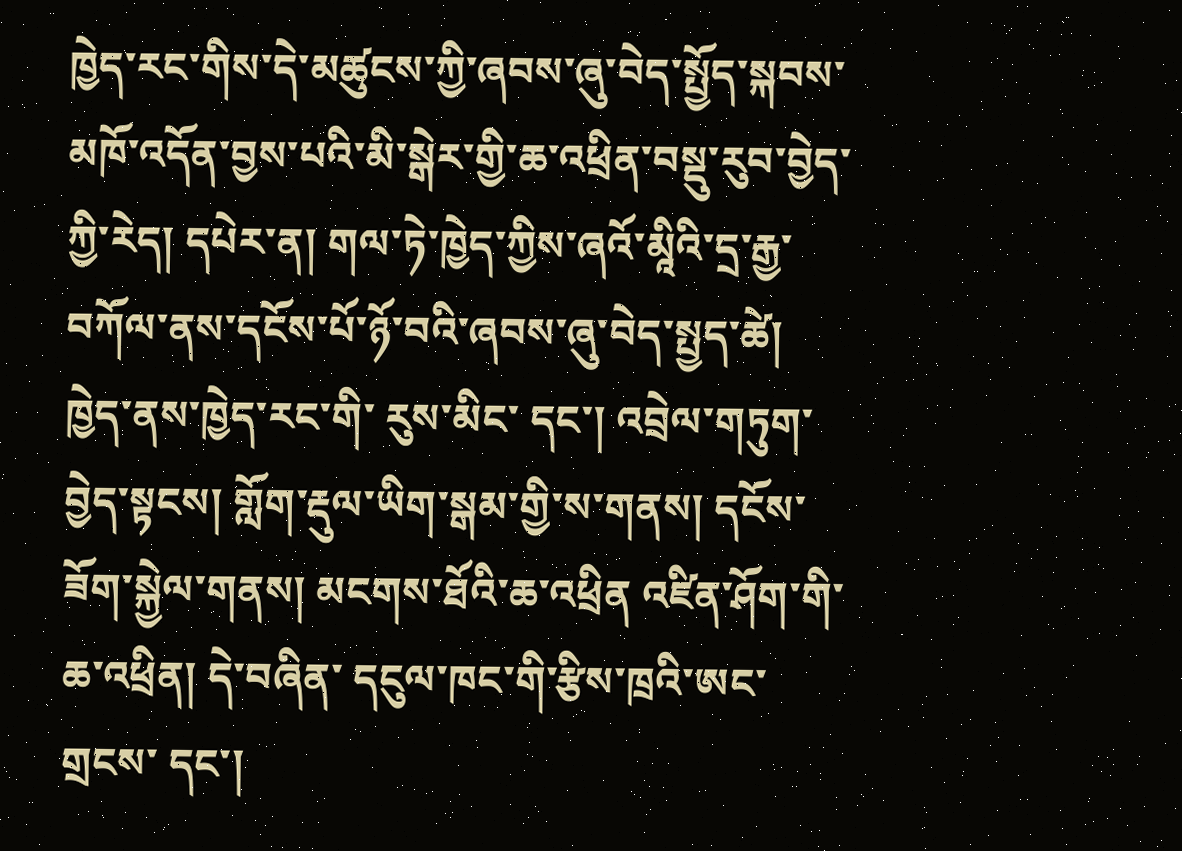ཁྱེད་རང་གིས་དེ་མཚུངས་ཀྱི་ཞབས་ཞུ་བེད་སྤྱོད་སྐབས་མཁོ་འདོན་བྱས་པའི་མི་སྒེར་གྱི་ཆ་འཕྲིན་བསྡུ་རུབ་བྱེད་ཀྱི་རེད། དཔེར་ན། གལ་ཏེ་ཁྱེད་ཀྱིས་ཞའོ་མཱིའི་དྲ་རྒྱ་བཀོལ་ནས་དངོས་པོ་ཉོ་བའི་ཞབས་ཞུ་བེད་སྤྱད་ཚེ། ཁྱེད་ནས་ཁྱེད་རང་གི་ རུས་མིང་ དང་། འབྲེལ་གཏུག་བྱེད་སྟངས། གློག་རྡུལ་ཡིག་སྒམ་གྱི་ས་གནས། དངོས་ཟོག་སྐྱེལ་གནས། མངགས་ཐོའི་ཆ་འཕྲིན འཛིན་ཤོག་གི་ཆ་འཕྲིན། དེ་བཞིན་ དངུལ་ཁང་གི་རྩིས་ཁྲའི་ཨང་གྲངས་ དང་།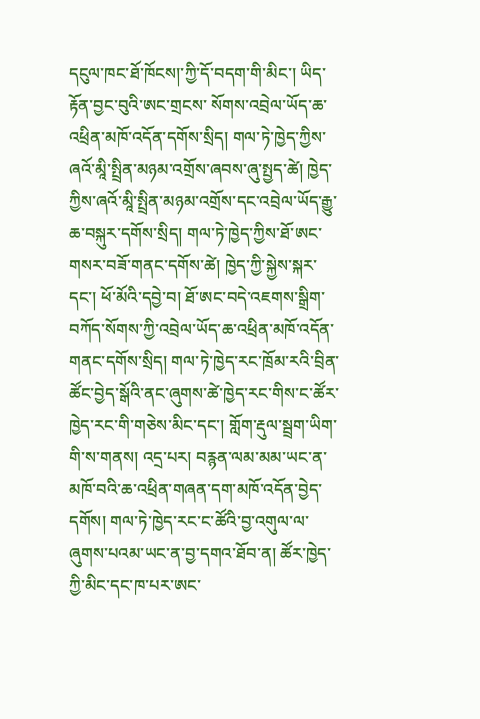དངུལ་ཁང་ཐོ་ཁོངས།་ཀྱི་དོ་བདག་གི་མིང་། ཡིད་རྟོན་བྱང་བུའི་ཨང་གྲངས་ སོགས་འབྲེལ་ཡོད་ཆ་འཕྲིན་མཁོ་འདོན་དགོས་སྲིད། གལ་ཏེ་ཁྱེད་ཀྱིས་ཞའོ་མཱི་སྤྲིན་མཉམ་འགྲོས་ཞབས་ཞུ་སྤྱད་ཚེ། ཁྱེད་ཀྱིས་ཞའོ་མཱི་སྤྲིན་མཉམ་འགྲོས་དང་འབྲེལ་ཡོད་རྒྱུ་ཆ་བསྐུར་དགོས་སྲིད། གལ་ཏེ་ཁྱེད་ཀྱིས་ཐོ་ཨང་གསར་བཟོ་གནང་དགོས་ཚེ། ཁྱེད་ཀྱི་སྐྱེས་སྐར་དང་། ཕོ་མོའི་དབྱེ་བ། ཐོ་ཨང་བདེ་འཇགས་སྒྲིག་བཀོད་སོགས་ཀྱི་འབྲེལ་ཡོད་ཆ་འཕྲིན་མཁོ་འདོན་གནང་དགོས་སྲིད། གལ་ཏེ་ཁྱེད་རང་ཁྲོམ་རའི་བྲིན་ཚོང་བྱེད་སྒོའི་ནང་ཞུགས་ཚེ་ཁྱེད་རང་གིས་ང་ཚོར་ཁྱེད་རང་གི་གཅེས་མིང་དང་། གློག་རྡུལ་སྦྲག་ཡིག་གི་ས་གནས། འདྲ་པར། བརྙན་ལམ་མམ་ཡང་ན་མཁོ་བའི་ཆ་འཕྲིན་གཞན་དག་མཁོ་འདོན་བྱེད་དགོས། གལ་ཏེ་ཁྱེད་རང་ང་ཚོའི་བྱ་འགུལ་ལ་ཞུགས་པའམ་ཡང་ན་བྱ་དགའ་ཐོབ་ན། ཚོར་ཁྱེད་ཀྱི་མིང་དང་ཁ་པར་ཨང་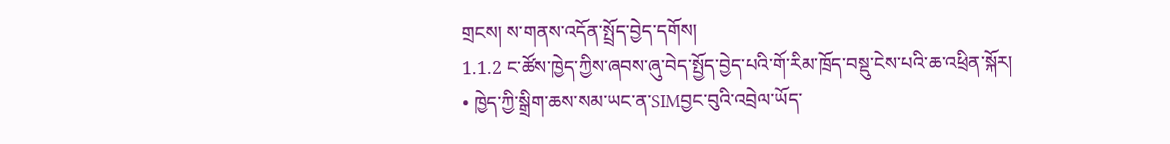གྲངས། ས་གནས་འདོན་སྤྲོད་བྱེད་དགོས།
1.1.2 ང་ཚོས་ཁྱེད་ཀྱིས་ཞབས་ཞུ་བེད་སྤྱོད་བྱེད་པའི་གོ་རིམ་ཁྲོད་བསྡུ་ངེས་པའི་ཆ་འཕྲིན་སྐོར།
• ཁྱེད་ཀྱི་སྒྲིག་ཆས་སམ་ཡང་ན་SIMབྱང་བུའི་འབྲེལ་ཡོད་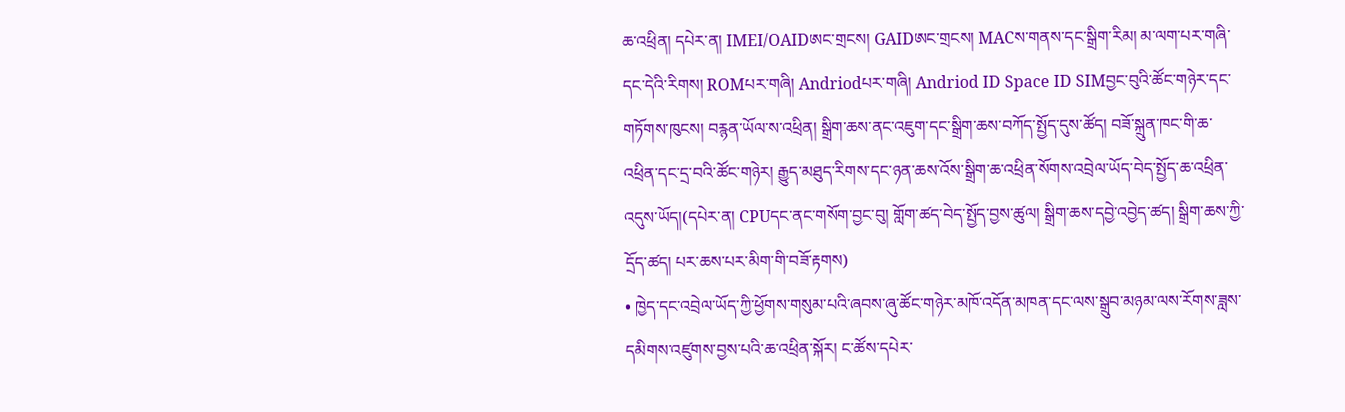ཆ་འཕྲིན། དཔེར་ན། IMEI/OAIDཨང་གྲངས། GAIDཨང་གྲངས། MACས་གནས་དང་སྒྲིག་རིམ། མ་ལག་པར་གཞི་དང་དེའི་རིགས། ROMཔར་གཞི། Andriodཔར་གཞི། Andriod ID Space ID SIMབྱང་བུའི་ཚོང་གཉེར་དང་གཏོགས་ཁུངས། བརྙན་ཡོལ་ས་འཕྲིན། སྒྲིག་ཆས་ནང་འཇུག་དང་སྒྲིག་ཆས་བཀོད་སྤྱོད་དུས་ཚོད། བཟོ་སྐྲུན་ཁང་གི་ཆ་འཕྲིན་དང་དྲ་བའི་ཚོང་གཉེར། རྒྱུད་མཐུད་རིགས་དང་ཉན་ཆས་འོས་སྒྲིག་ཆ་འཕྲིན་སོགས་འབྲེལ་ཡོད་བེད་སྤྱོད་ཆ་འཕྲིན་འདུས་ཡོད།(དཔེར་ན། CPUདང་ནང་གསོག་བྱང་བུ། གློག་ཚད་བེད་སྤྱོད་བྱས་ཚུལ། སྒྲིག་ཆས་དབྱེ་འབྱེད་ཚད། སྒྲིག་ཆས་ཀྱི་དྲོད་ཚད། པར་ཆས་པར་མིག་གི་བཟོ་རྟགས)
• ཁྱེད་དང་འབྲེལ་ཡོད་ཀྱི་ཕྱོགས་གསུམ་པའི་ཞབས་ཞུ་ཚོང་གཉེར་མཁོ་འདོན་མཁན་དང་ལས་སྒྲུབ་མཉམ་ལས་རོགས་ཟླས་དམིགས་འཛུགས་བྱས་པའི་ཆ་འཕྲིན་སྐོར། ང་ཚོས་དཔེར་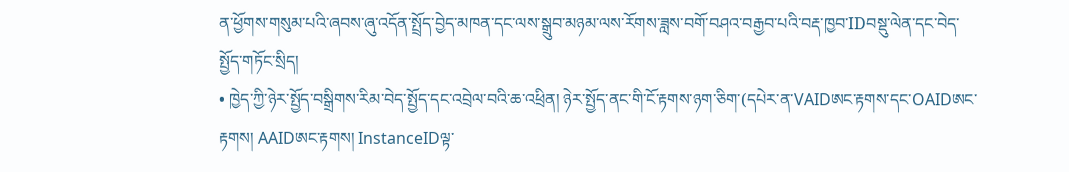ན་ཕྱོགས་གསུམ་པའི་ཞབས་ཞུ་འདོན་སྤྲོད་བྱེད་མཁན་དང་ལས་སྒྲུབ་མཉམ་ལས་རོགས་ཟླས་བགོ་བཤའ་བརྒྱབ་པའི་བརྡ་ཁྱབ་IDབསྡུ་ལེན་དང་བེད་སྤྱོད་གཏོང་སྲིད།
• ཁྱེད་ཀྱི་ཉེར་སྤྱོད་བསྒྲིགས་རིམ་བེད་སྤྱོད་དང་འབྲེལ་བའི་ཆ་འཕྲིན། ཉེར་སྤྱོད་ནང་གི་ངོ་རྟགས་ཉག་ཅིག་(དཔེར་ན་VAIDཨང་རྟགས་དང་OAIDཨང་རྟགས། AAIDཨང་རྟགས། InstanceIDལྟ་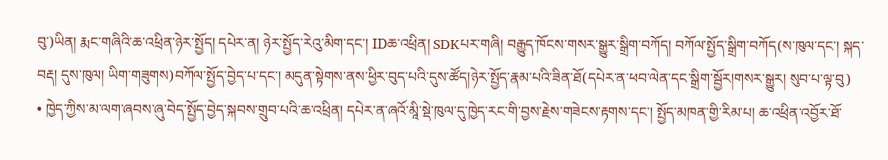བུ་)ཡིན། རྨང་གཞིའི་ཆ་འཕྲིན་ཉེར་སྤྱོད། དཔེར་ན། ཉེར་སྤྱོད་རེའུ་མིག་དང་། IDཆ་འཕྲིན། SDKཔར་གཞི། བརྒྱུད་ཁོངས་གསར་སྒྱུར་སྒྲིག་བཀོད། བཀོལ་སྤྱོད་སྒྲིག་བཀོད(ས་ཁུལ་དང་། སྐད་བརྡ། དུས་ཁུལ། ཡིག་གཟུགས)བཀོལ་སྤྱོད་བྱེད་པ་དང་། མདུན་སྟེགས་ནས་ཕྱིར་བུད་པའི་དུས་ཚོད།ཉེར་སྤྱོད་རྣམ་པའི་ཟིན་ཐོ(དཔེར་ན་ཕབ་ལེན་དང་སྒྲིག་སྦྱོར།གསར་སྒྱུར། སུབ་པ་ལྟ་བུ)
• ཁྱེད་ཀྱིས་མ་ལག་ཞབས་ཞུ་བེད་སྤྱོད་བྱེད་སྐབས་གྲུབ་པའི་ཆ་འཕྲིན། དཔེར་ན་ཞའོ་མཱི་སྡེ་ཁུལ་དུ་ཁྱེད་རང་གི་བྱས་རྗེས་གཟེངས་རྟགས་དང་། སྤྱོད་མཁན་གྱི་རིམ་པ། ཆ་འཕྲིན་འབྱོར་ཐོ་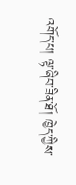འགོད་པ། ལྟ་ཞིབ་ཟིན་ཐོ། ཁྱེད་ཀྱིས་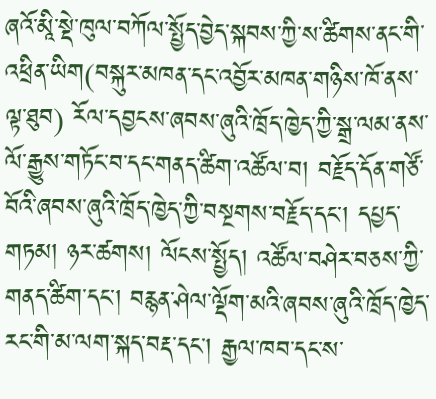ཞའོ་མཱི་སྡེ་ཁུལ་བཀོལ་སྤྱོད་བྱེད་སྐབས་ཀྱི་ས་ཚིགས་ནང་གི་འཕྲིན་ཡིག(བསྐུར་མཁན་དང་འབྱོར་མཁན་གཉིས་ཁོ་ནས་ལྟ་ཐུབ) རོལ་དབྱངས་ཞབས་ཞུའི་ཁྲོད་ཁྱེད་ཀྱི་སྒྲ་ལམ་ནས་ལོ་རྒྱུས་གཏོང་བ་དང་གནད་ཚིག་འཚོལ་བ། བརྗོད་དོན་གཙོ་བོའི་ཞབས་ཞུའི་ཁྲོད་ཁྱེད་ཀྱི་བསྔགས་བརྗོད་དང་། དཔྱད་གཏམ། ཉར་ཚགས། ལོངས་སྤྱོད། འཚོལ་བཤེར་བཅས་ཀྱི་གནད་ཚིག་དང་། བརྙན་ཤེལ་ལྡོག་མའི་ཞབས་ཞུའི་ཁྲོད་ཁྱེད་རང་གི་མ་ལག་སྐད་བརྡ་དང་། རྒྱལ་ཁབ་དང་ས་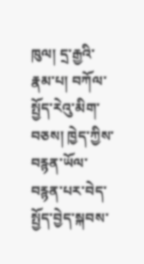ཁུལ། དྲ་རྒྱའི་རྣམ་པ། བཀོལ་སྤྱོད་རེའུ་མིག་བཅས། ཁྱེད་ཀྱིས་བརྙན་ཡོལ་བརྙན་པར་བེད་སྤྱོད་བྱེད་སྐབས་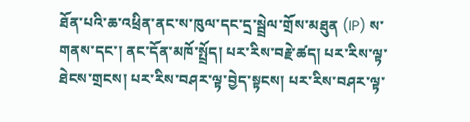ཐོན་པའི་ཆ་འཕྲིན་ནང་ས་ཁུལ་དང་དྲ་སྦྲེལ་གྲོས་མཐུན (IP) ས་གནས་དང་། ནང་དོན་མཁོ་སྤྲོད། པར་རིས་བརྗེ་ཚད། པར་རིས་ལྟ་ཐེངས་གྲངས། པར་རིས་བཤར་ལྟ་བྱེད་སྟངས། པར་རིས་བཤར་ལྟ་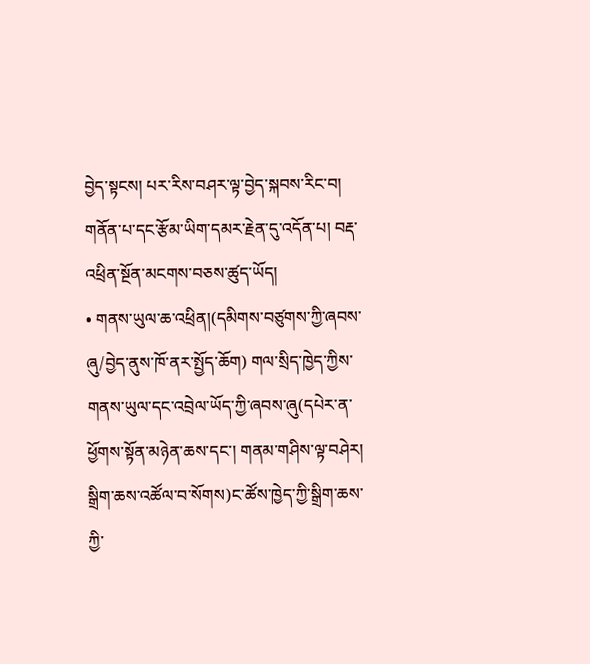བྱེད་སྟངས། པར་རིས་བཤར་ལྟ་བྱེད་སྐབས་རིང་བ། གནོན་པ་དང་རྩོམ་ཡིག་དམར་རྗེན་དུ་འདོན་པ། བརྡ་འཕྲིན་སྔོན་མངགས་བཅས་ཚུད་ཡོད།
• གནས་ཡུལ་ཆ་འཕྲིན།(དམིགས་བཙུགས་ཀྱི་ཞབས་ཞུ/བྱེད་ནུས་ཁོ་ནར་སྤྱོད་ཆོག) གལ་སྲིད་ཁྱེད་ཀྱིས་གནས་ཡུལ་དང་འབྲེལ་ཡོད་ཀྱི་ཞབས་ཞུ(དཔེར་ན་ཕྱོགས་སྟོན་མཉེན་ཆས་དང་། གནམ་གཤིས་ལྟ་བཤེར། སྒྲིག་ཆས་འཚོལ་བ་སོགས)ང་ཚོས་ཁྱེད་ཀྱི་སྒྲིག་ཆས་ཀྱི་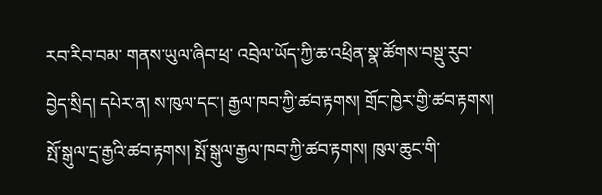རབ་རིབ་བམ་ གནས་ཡུལ་ཞིབ་ཕྲ་ འབྲེལ་ཡོད་ཀྱི་ཆ་འཕྲིན་སྣ་ཚོགས་བསྡུ་རུབ་བྱེད་སྲིད། དཔེར་ན། ས་ཁུལ་དང་། རྒྱལ་ཁབ་ཀྱི་ཚབ་རྟགས། གྲོང་ཁྱེར་གྱི་ཚབ་རྟགས། སྤོ་སྒུལ་དྲ་རྒྱའི་ཚབ་རྟགས། སྤོ་སྒུལ་རྒྱལ་ཁབ་ཀྱི་ཚབ་རྟགས། ཁུལ་ཆུང་གི་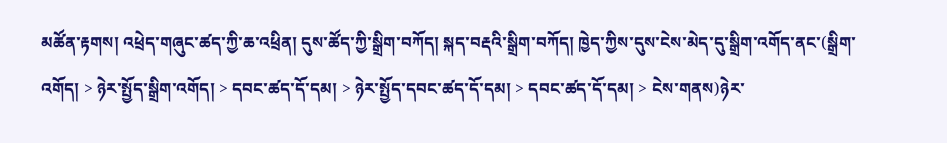མཚོན་རྟགས། འཕྲེད་གཞུང་ཚད་ཀྱི་ཆ་འཕྲིན། དུས་ཚོད་ཀྱི་སྒྲིག་བཀོད། སྐད་བརྡའི་སྒྲིག་བཀོད། ཁྱེད་ཀྱིས་དུས་ངེས་མེད་དུ་སྒྲིག་འགོད་ནང་(སྒྲིག་འགོད། > ཉེར་སྤྱོད་སྒྲིག་འགོད། > དབང་ཚད་དོ་དམ། > ཉེར་སྤྱོད་དབང་ཚད་དོ་དམ། > དབང་ཚད་དོ་དམ། > ངེས་གནས)ཉེར་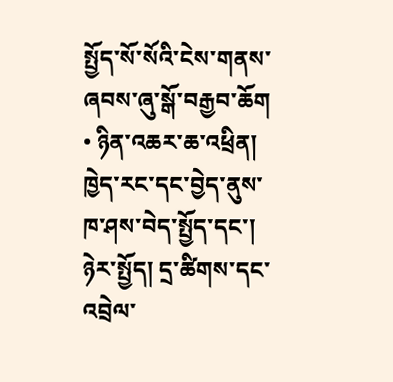སྤྱོད་སོ་སོའི་ངེས་གནས་ཞབས་ཞུ་སྒོ་བརྒྱབ་ཆོག
• ཉིན་འཆར་ཆ་འཕྲིན། ཁྱེད་རང་དང་བྱེད་ནུས་ཁ་ཤས་བེད་སྤྱོད་དང་། ཉེར་སྤྱོད། དྲ་ཚིགས་དང་འབྲེལ་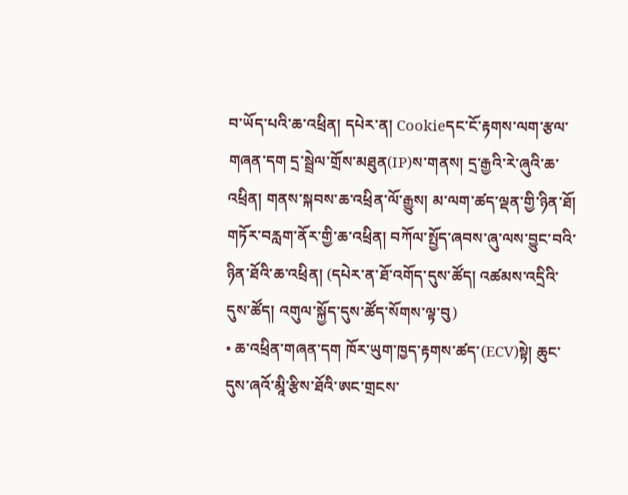བ་ཡོད་པའི་ཆ་འཕྲིན། དཔེར་ན། Cookieདང་ངོ་རྟགས་ལག་རྩལ་གཞན་དག དྲ་སྦྲེལ་གྲོས་མཐུན(IP)ས་གནས། དྲ་རྒྱའི་རེ་ཞུའི་ཆ་འཕྲིན། གནས་སྐབས་ཆ་འཕྲིན་ལོ་རྒྱུས། མ་ལག་ཚད་ལྡན་གྱི་ཉིན་ཐོ། གཏོར་བརླག་ནོར་གྱི་ཆ་འཕྲིན། བཀོལ་སྤྱོད་ཞབས་ཞུ་ལས་བྱུང་བའི་ཉིན་ཐོའི་ཆ་འཕྲིན། (དཔེར་ན་ཐོ་འགོད་དུས་ཚོད། འཚམས་འདྲིའི་དུས་ཚོད། འགུལ་སྐྱོད་དུས་ཚོད་སོགས་ལྟ་བུ)
• ཆ་འཕྲིན་གཞན་དག ཁོར་ཡུག་ཁྱད་རྟགས་ཚད་(ECV)སྟེ། ཆུང་དུས་ཞའོ་མཱི་རྩིས་ཐོའི་ཨང་གྲངས་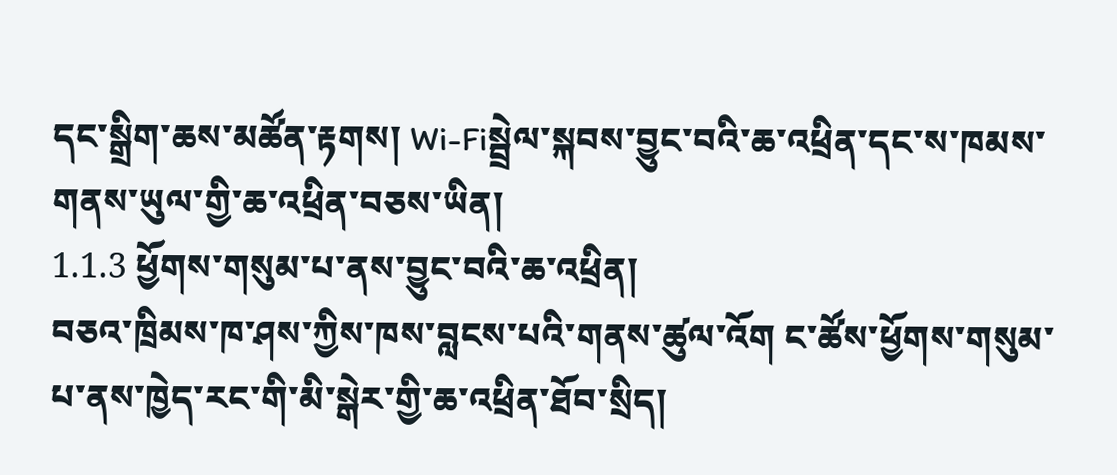དང་སྒྲིག་ཆས་མཚོན་རྟགས། Wi-Fiསྦྲེལ་སྐབས་བྱུང་བའི་ཆ་འཕྲིན་དང་ས་ཁམས་གནས་ཡུལ་གྱི་ཆ་འཕྲིན་བཅས་ཡིན།
1.1.3 ཕྱོགས་གསུམ་པ་ནས་བྱུང་བའི་ཆ་འཕྲིན།
བཅའ་ཁྲིམས་ཁ་ཤས་ཀྱིས་ཁས་བླངས་པའི་གནས་ཚུལ་འོག ང་ཚོས་ཕྱོགས་གསུམ་པ་ནས་ཁྱེད་རང་གི་མི་སྒེར་གྱི་ཆ་འཕྲིན་ཐོབ་སྲིད།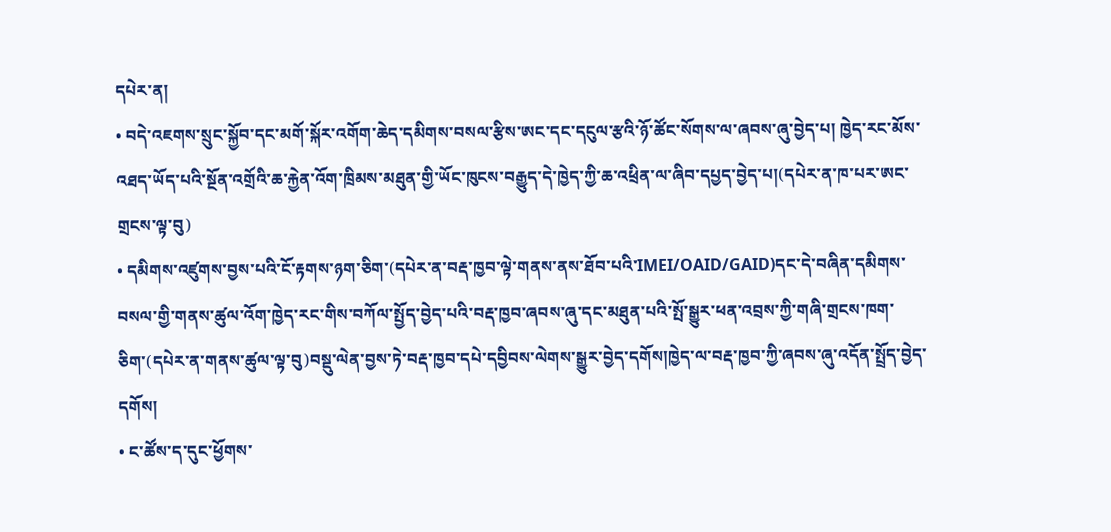དཔེར་ན།
• བདེ་འཇགས་སྲུང་སྐྱོབ་དང་མགོ་སྐོར་འགོག་ཆེད་དམིགས་བསལ་རྩིས་ཨང་དང་དངུལ་རྩའི་ཉོ་ཚོང་སོགས་ལ་ཞབས་ཞུ་བྱེད་པ། ཁྱེད་རང་མོས་འཐད་ཡོད་པའི་སྔོན་འགྲོའི་ཆ་རྐྱེན་འོག་ཁྲིམས་མཐུན་གྱི་ཡོང་ཁུངས་བརྒྱུད་དེ་ཁྱེད་ཀྱི་ཆ་འཕྲིན་ལ་ཞིབ་དཔྱད་བྱེད་པ།(དཔེར་ན་ཁ་པར་ཨང་གྲངས་ལྟ་བུ)
• དམིགས་འཛུགས་བྱས་པའི་ངོ་རྟགས་ཉག་ཅིག་(དཔེར་ན་བརྡ་ཁྱབ་ལྟེ་གནས་ནས་ཐོབ་པའི་IMEI/OAID/GAID)དང་དེ་བཞིན་དམིགས་བསལ་གྱི་གནས་ཚུལ་འོག་ཁྱེད་རང་གིས་བཀོལ་སྤྱོད་བྱེད་པའི་བརྡ་ཁྱབ་ཞབས་ཞུ་དང་མཐུན་པའི་སྤོ་སྒྱུར་ཕན་འབྲས་ཀྱི་གཞི་གྲངས་ཁག་ཅིག་(དཔེར་ན་གནས་ཚུལ་ལྟ་བུ)བསྡུ་ལེན་བྱས་ཏེ་བརྡ་ཁྱབ་དཔེ་དབྱིབས་ལེགས་སྒྱུར་བྱེད་དགོས།ཁྱེད་ལ་བརྡ་ཁྱབ་ཀྱི་ཞབས་ཞུ་འདོན་སྤྲོད་བྱེད་དགོས།
• ང་ཚོས་ད་དུང་ཕྱོགས་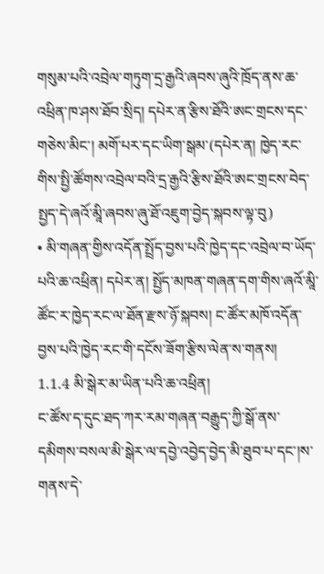གསུམ་པའི་འབྲེལ་གཏུག་དྲ་རྒྱའི་ཞབས་ཞུའི་ཁྲོད་ནས་ཆ་འཕྲིན་ཁ་ཤས་ཐོབ་སྲིད། དཔེར་ན་རྩིས་ཐོའི་ཨང་གྲངས་དང་གཅེས་མིང་། མགོ་པར་དང་ཡིག་སྒམ་(དཔེར་ན། ཁྱེད་རང་གིས་སྤྱི་ཚོགས་འབྲེལ་བའི་དྲ་རྒྱའི་རྩིས་ཐོའི་ཨང་གྲངས་བེད་སྤྱད་དེ་ཞའོ་མཱི་ཞབས་ཞུ་ཐོ་འཇུག་བྱེད་སྐབས་ལྟ་བུ)
• མི་གཞན་གྱིས་འདོན་སྤྲོད་བྱས་པའི་ཁྱེད་དང་འབྲེལ་བ་ཡོད་པའི་ཆ་འཕྲིན། དཔེར་ན། སྤྱོད་མཁན་གཞན་དག་གིས་ཞའོ་མཱི་ཚོང་ར་ཁྱེད་རང་ལ་ཐོན་རྫས་ཉོ་སྐབས། ང་ཚོར་མཁོ་འདོན་བྱས་པའི་ཁྱེད་རང་གི་དངོས་ཟོག་རྩིས་ལེན་ས་གནས།
1.1.4 མི་སྒེར་མ་ཡིན་པའི་ཆ་འཕྲིན།
ང་ཚོས་ད་དུང་ཐད་ཀར་རམ་གཞན་བརྒྱུད་ཀྱི་སྒོ་ནས་དམིགས་བསལ་མི་སྒེར་ལ་དབྱེ་འབྱེད་བྱེད་མི་ཐུབ་པ་དང་།ས་གནས་དེ་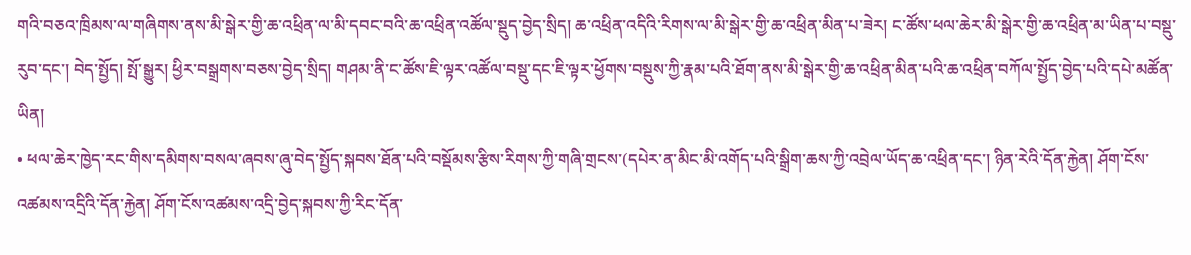གའི་བཅའ་ཁྲིམས་ལ་གཞིགས་ནས་མི་སྒེར་གྱི་ཆ་འཕྲིན་ལ་མི་དབང་བའི་ཆ་འཕྲིན་འཚོལ་སྡུད་བྱེད་སྲིད། ཆ་འཕྲིན་འདིའི་རིགས་ལ་མི་སྒེར་གྱི་ཆ་འཕྲིན་མིན་པ་ཟེར། ང་ཚོས་ཕལ་ཆེར་མི་སྒེར་གྱི་ཆ་འཕྲིན་མ་ཡིན་པ་བསྡུ་རུབ་དང་། བེད་སྤྱོད། སྤོ་སྒྱུར། ཕྱིར་བསྒྲགས་བཅས་བྱེད་སྲིད། གཤམ་ནི་ང་ཚོས་ཇི་ལྟར་འཚོལ་བསྡུ་དང་ཇི་ལྟར་ཕྱོགས་བསྡུས་ཀྱི་རྣམ་པའི་ཐོག་ནས་མི་སྒེར་གྱི་ཆ་འཕྲིན་མིན་པའི་ཆ་འཕྲིན་བཀོལ་སྤྱོད་བྱེད་པའི་དཔེ་མཚོན་ཡིན།
• ཕལ་ཆེར་ཁྱེད་རང་གིས་དམིགས་བསལ་ཞབས་ཞུ་བེད་སྤྱོད་སྐབས་ཐོན་པའི་བསྡོམས་རྩིས་རིགས་ཀྱི་གཞི་གྲངས་(དཔེར་ན་མིང་མི་འགོད་པའི་སྒྲིག་ཆས་ཀྱི་འབྲེལ་ཡོད་ཆ་འཕྲིན་དང་། ཉིན་རེའི་དོན་རྐྱེན། ཤོག་ངོས་འཚམས་འདྲིའི་དོན་རྐྱེན། ཤོག་ངོས་འཚམས་འདྲི་བྱེད་སྐབས་ཀྱི་རིང་དོན་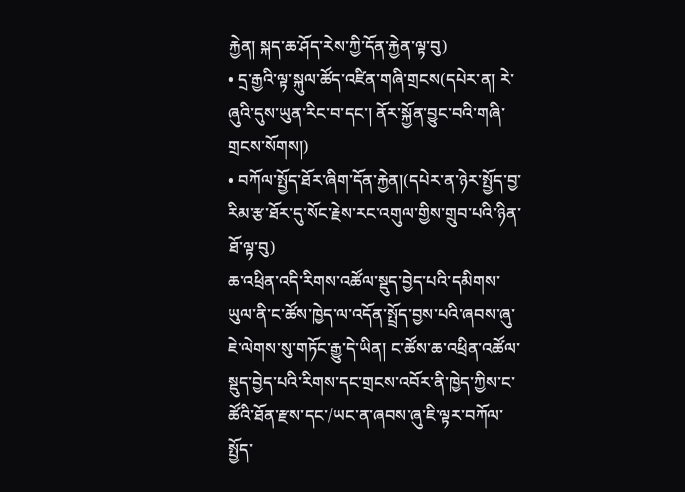རྐྱེན། སྐད་ཆ་ཤོད་རེས་ཀྱི་དོན་རྐྱེན་ལྟ་བུ)
• དྲ་རྒྱའི་ལྟ་སྐུལ་ཚོད་འཛིན་གཞི་གྲངས(དཔེར་ན། རེ་ཞུའི་དུས་ཡུན་རིང་བ་དང་། ནོར་སྐྱོན་བྱུང་བའི་གཞི་གྲངས་སོགས།)
• བཀོལ་སྤྱོད་ཐོར་ཞིག་དོན་རྐྱེན།(དཔེར་ན་ཉེར་སྤྱོད་བྱ་རིམ་རྩ་ཐོར་དུ་སོང་རྗེས་རང་འགུལ་གྱིས་གྲུབ་པའི་ཉིན་ཐོ་ལྟ་བུ)
ཆ་འཕྲིན་འདི་རིགས་འཚོལ་སྡུད་བྱེད་པའི་དམིགས་ཡུལ་ནི་ང་ཚོས་ཁྱེད་ལ་འདོན་སྤྲོད་བྱས་པའི་ཞབས་ཞུ་ཇེ་ལེགས་སུ་གཏོང་རྒྱུ་དེ་ཡིན། ང་ཚོས་ཆ་འཕྲིན་འཚོལ་སྡུད་བྱེད་པའི་རིགས་དང་གྲངས་འབོར་ནི་ཁྱེད་ཀྱིས་ང་ཚོའི་ཐོན་རྫས་དང་/ཡང་ན་ཞབས་ཞུ་ཇི་ལྟར་བཀོལ་སྤྱོད་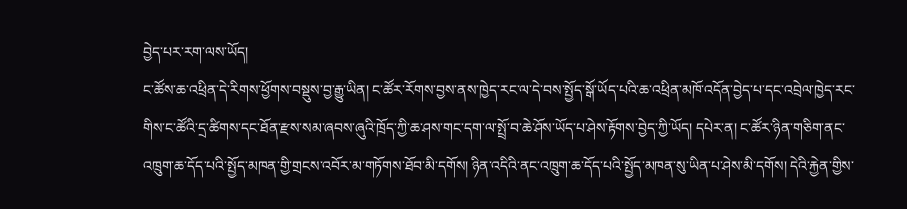བྱེད་པར་རག་ལས་ཡོད།
ང་ཚོས་ཆ་འཕྲིན་དེ་རིགས་ཕྱོགས་བསྡུས་བྱ་རྒྱུ་ཡིན། ང་ཚོར་རོགས་བྱས་ནས་ཁྱེད་རང་ལ་དེ་བས་སྤྱོད་སྒོ་ཡོད་པའི་ཆ་འཕྲིན་མཁོ་འདོན་བྱེད་པ་དང་འབྲེལ་ཁྱེད་རང་གིས་ང་ཚོའི་དྲ་ཚིགས་དང་ཐོན་རྫས་སམ་ཞབས་ཞུའི་ཁྲོད་ཀྱི་ཆ་ཤས་གང་དག་ལ་སྤྲོ་བ་ཆེ་ཤོས་ཡོད་པ་ཤེས་རྟོགས་བྱེད་ཀྱི་ཡོད། དཔེར་ན། ང་ཚོར་ཉིན་གཅིག་ནང་འཁྲུག་ཆ་དོད་པའི་སྤྱོད་མཁན་གྱི་གྲངས་འབོར་མ་གཏོགས་ཐོབ་མི་དགོས། ཉིན་འདིའི་ནང་འཁྲུག་ཆ་དོད་པའི་སྤྱོད་མཁན་སུ་ཡིན་པ་ཤེས་མི་དགོས། དེའི་རྐྱེན་གྱིས་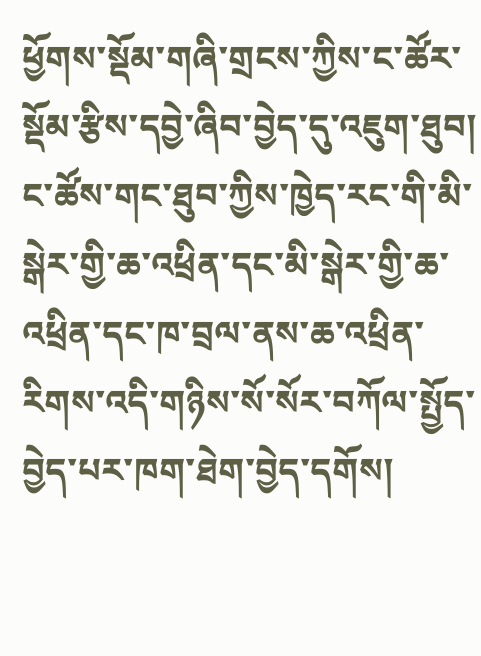ཕྱོགས་སྡོམ་གཞི་གྲངས་ཀྱིས་ང་ཚོར་སྡོམ་རྩིས་དབྱེ་ཞིབ་བྱེད་དུ་འཇུག་ཐུབ། ང་ཚོས་གང་ཐུབ་ཀྱིས་ཁྱེད་རང་གི་མི་སྒེར་གྱི་ཆ་འཕྲིན་དང་མི་སྒེར་གྱི་ཆ་འཕྲིན་དང་ཁ་བྲལ་ནས་ཆ་འཕྲིན་རིགས་འདི་གཉིས་སོ་སོར་བཀོལ་སྤྱོད་བྱེད་པར་ཁག་ཐེག་བྱེད་དགོས།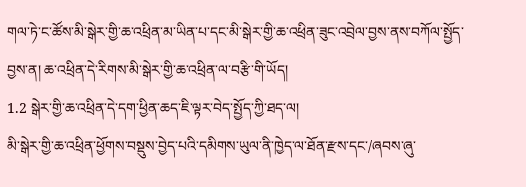གལ་ཏེ་ང་ཚོས་མི་སྒེར་གྱི་ཆ་འཕྲིན་མ་ཡིན་པ་དང་མི་སྒེར་གྱི་ཆ་འཕྲིན་ཟུང་འབྲེལ་བྱས་ནས་བཀོལ་སྤྱོད་བྱས་ན། ཆ་འཕྲིན་དེ་རིགས་མི་སྒེར་གྱི་ཆ་འཕྲིན་ལ་བརྩི་གི་ཡོད།
1.2 སྒེར་གྱི་ཆ་འཕྲིན་དེ་དག་ཕྱིན་ཆད་ཇི་ལྟར་བེད་སྤྱོད་ཀྱི་ཐད་ལ།
མི་སྒེར་གྱི་ཆ་འཕྲིན་ཕྱོགས་བསྡུས་བྱེད་པའི་དམིགས་ཡུལ་ནི་ཁྱེད་ལ་ཐོན་རྫས་དང་/ཞབས་ཞུ་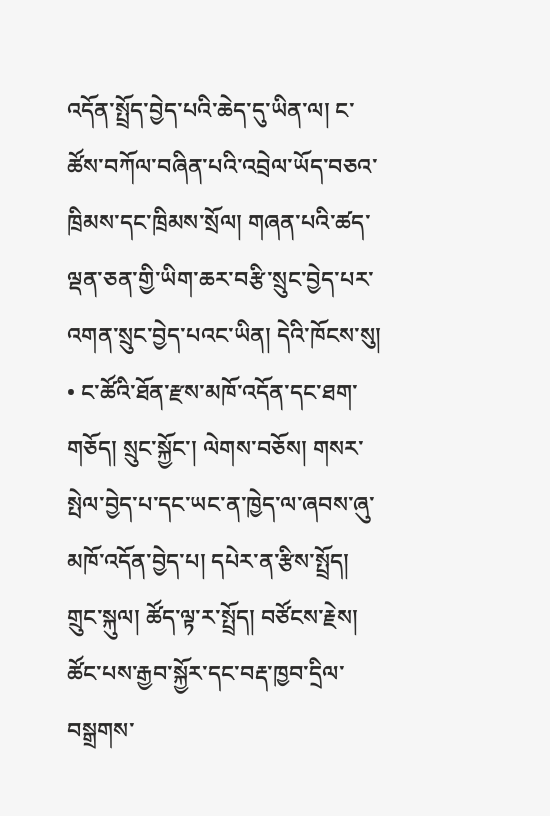འདོན་སྤྲོད་བྱེད་པའི་ཆེད་དུ་ཡིན་ལ། ང་ཚོས་བཀོལ་བཞིན་པའི་འབྲེལ་ཡོད་བཅའ་ཁྲིམས་དང་ཁྲིམས་སྲོལ། གཞན་པའི་ཚད་ལྡན་ཅན་གྱི་ཡིག་ཆར་བརྩི་སྲུང་བྱེད་པར་འགན་སྲུང་བྱེད་པའང་ཡིན། དེའི་ཁོངས་སུ།
• ང་ཚོའི་ཐོན་རྫས་མཁོ་འདོན་དང་ཐག་གཅོད། སྲུང་སྐྱོང་། ལེགས་བཅོས། གསར་སྤེལ་བྱེད་པ་དང་ཡང་ན་ཁྱེད་ལ་ཞབས་ཞུ་མཁོ་འདོན་བྱེད་པ། དཔེར་ན་རྩིས་སྤྲོད། གྲུང་སྐུལ། ཚོད་ལྟ་ར་སྤྲོད། བཙོངས་རྗེས། ཚོང་པས་རྒྱབ་སྐྱོར་དང་བརྡ་ཁྱབ་དྲིལ་བསྒྲགས་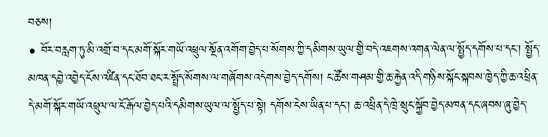བཅས།
• བོར་བརླག་ཏུ་མི་འགྲོ་བ་དང་མགོ་སྐོར་གཡོ་འཕྲུལ་སྔོན་འགོག་བྱེད་པ་སོགས་ཀྱི་དམིགས་ཡུལ་གྱི་བདེ་འཇགས་འགན་ལེན་ལ་སྤྱོད་དགོས་པ་དང་། སྤྱོད་མཁན་དབྱེ་འབྱེད་ངོས་འཛིན་དང་ཐོབ་ཐང་ར་སྤྲོད་སོགས་ལ་གཞོགས་འདེགས་བྱེད་དགོས། ང་ཚོས་གཤམ་གྱི་ཆ་རྐྱེན་འདི་གཉིས་སྐོང་སྐབས་ཁྱེད་ཀྱི་ཆ་འཕྲིན་དེ་མགོ་སྐོར་གཡོ་འཕྲུལ་ལ་ངོ་རྒོལ་བྱེད་པའི་དམིགས་ཡུལ་ལ་སྤྱོད་པ་སྟེ། དགོས་ངེས་ཡིན་པ་དང་། ཆ་འཕྲིན་དེ་ཁྲེ་སྲུང་སྐྱོབ་བྱེད་མཁན་དང་ཞབས་ཞུ་བྱེད་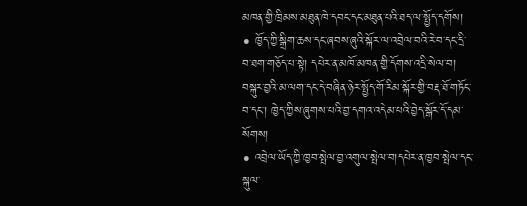མཁན་གྱི་ཁྲིམས་མཐུན་ཁེ་དབང་དང་མཐུན་པའི་ཐད་ལ་སྤྱོད་དགོས།
• ཁྱོད་ཀྱི་སྒྲིག་ཆས་དང་ཞབས་ཞུའི་སྐོར་ལ་འབྲེལ་བའི་རེ་བ་དང་དྲི་བ་ཐག་གཅོད་པ་སྟེ། དཔེར་ན་མཁོ་མཁན་གྱི་དོགས་འདྲི་སེལ་བ། བསྐུར་བྱའི་མ་ལག་དང་དེ་བཞིན་ཉེར་སྤྱོད་གོ་རིམ་སྐོར་གྱི་བརྡ་ཐོ་གཏོང་བ་དང་། ཁྱེད་ཀྱིས་ཞུགས་པའི་བྱ་དགའ་འདེམ་པའི་བྱེད་སྒོར་དོ་དམ་སོགས།
• འབྲེལ་ཡོད་ཀྱི་ཁྱབ་སྤེལ་བྱ་འགུལ་སྤེལ་བ།དཔེར་ན་ཁྱབ་སྤེལ་དང་སྐུལ་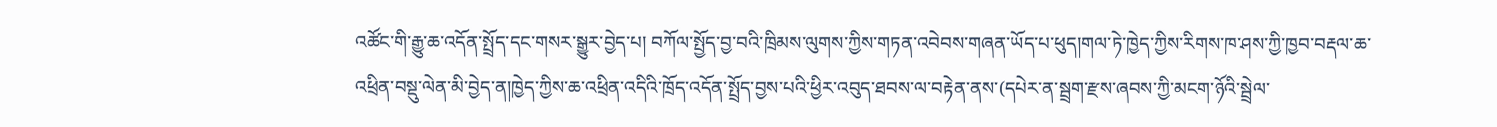འཚོང་གི་རྒྱུ་ཆ་འདོན་སྤྲོད་དང་གསར་སྒྱུར་བྱེད་པ། བཀོལ་སྤྱོད་བྱ་བའི་ཁྲིམས་ལུགས་ཀྱིས་གཏན་འབེབས་གཞན་ཡོད་པ་ཕུད།གལ་ཏེ་ཁྱེད་ཀྱིས་རིགས་ཁ་ཤས་ཀྱི་ཁྱབ་བརྡལ་ཆ་འཕྲིན་བསྡུ་ལེན་མི་བྱེད་ན།ཁྱེད་ཀྱིས་ཆ་འཕྲིན་འདིའི་ཁྲོད་འདོན་སྤྲོད་བྱས་པའི་ཕྱིར་འབུད་ཐབས་ལ་བརྟེན་ནས་(དཔེར་ན་སྦྲག་རྫས་ཞབས་ཀྱི་མངག་ཉོའི་སྦྲེལ་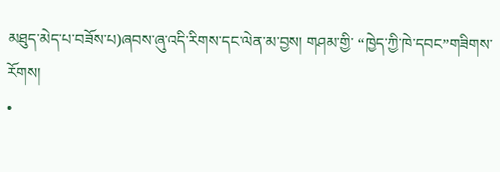མཐུད་མེད་པ་བཟོས་པ)ཞབས་ཞུ་འདི་རིགས་དང་ལེན་མ་བྱས། གཤམ་གྱི་ “ཁྱེད་ཀྱི་ཁེ་དབང”གཟིགས་རོགས།
•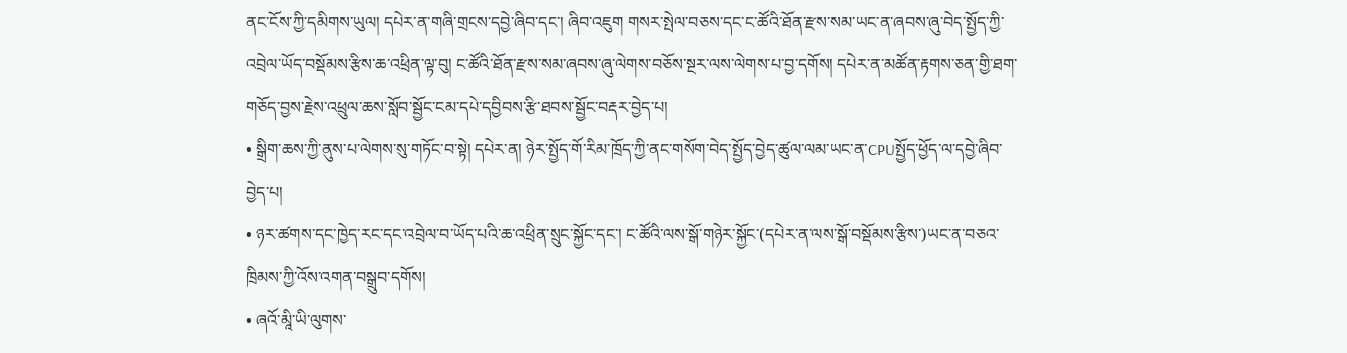ནང་ངོས་ཀྱི་དམིགས་ཡུལ། དཔེར་ན་གཞི་གྲངས་དབྱེ་ཞིབ་དང་། ཞིབ་འཇུག གསར་སྤེལ་བཅས་དང་ང་ཚོའི་ཐོན་རྫས་སམ་ཡང་ན་ཞབས་ཞུ་བེད་སྤྱོད་ཀྱི་འབྲེལ་ཡོད་བསྡོམས་རྩིས་ཆ་འཕྲིན་ལྟ་བུ། ང་ཚོའི་ཐོན་རྫས་སམ་ཞབས་ཞུ་ལེགས་བཅོས་སྔར་ལས་ལེགས་པ་བྱ་དགོས། དཔེར་ན་མཚོན་རྟགས་ཅན་གྱི་ཐག་གཅོད་བྱས་རྗེས་འཕྲུལ་ཆས་སློབ་སྦྱོང་ངམ་དཔེ་དབྱིབས་རྩི་ཐབས་སྦྱོང་བརྡར་བྱེད་པ།
• སྒྲིག་ཆས་ཀྱི་ནུས་པ་ལེགས་སུ་གཏོང་བ་སྟེ། དཔེར་ན། ཉེར་སྤྱོད་གོ་རིམ་ཁྲོད་ཀྱི་ནང་གསོག་བེད་སྤྱོད་བྱེད་ཚུལ་ལམ་ཡང་ན་CPUསྤྱོད་ཕྱོད་ལ་དབྱེ་ཞིབ་བྱེད་པ།
• ཉར་ཚགས་དང་ཁྱེད་རང་དང་འབྲེལ་བ་ཡོད་པའི་ཆ་འཕྲིན་སྲུང་སྐྱོང་དང་། ང་ཚོའི་ལས་སྒོ་གཉེར་སྐྱོང་(དཔེར་ན་ལས་སྒོ་བསྡོམས་རྩིས་)ཡང་ན་བཅའ་ཁྲིམས་ཀྱི་འོས་འགན་བསྒྲུབ་དགོས།
• ཞའོ་མཱི་ཡི་ལུགས་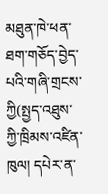མཐུན་ཁེ་ཕན་ཐག་གཅོད་བྱེད་པའི་གཞི་གྲངས་ཀྱི(སྤྱད་འཐུས་ཀྱི་ཁྲིམས་འཛིན་ཁུལ། དཔེར་ན་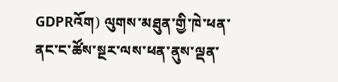GDPRའོག) ལུགས་མཐུན་གྱི་ཁེ་ཕན་ནང་ང་ཚོས་སྔར་ལས་ཕན་ནུས་ལྡན་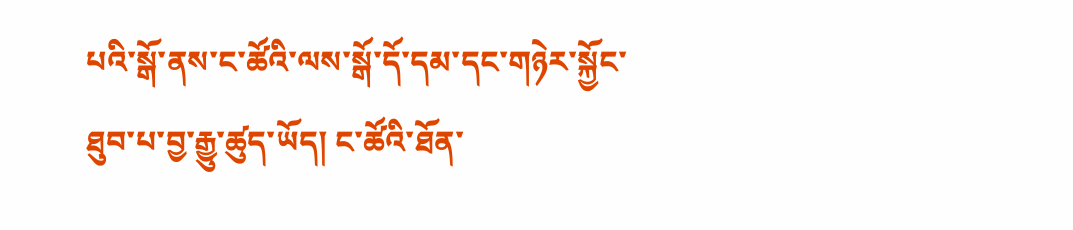པའི་སྒོ་ནས་ང་ཚོའི་ལས་སྒོ་དོ་དམ་དང་གཉེར་སྐྱོང་ཐུབ་པ་བྱ་རྒྱུ་ཚུད་ཡོད། ང་ཚོའི་ཐོན་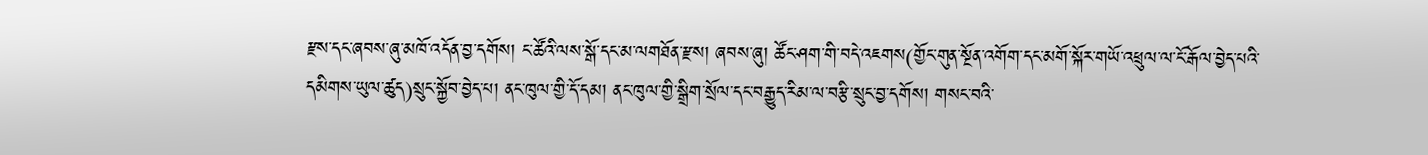རྫས་དང་ཞབས་ཞུ་མཁོ་འདོན་བྱ་དགོས། ང་ཚོའི་ལས་སྒོ་དང་མ་ལགཐོན་རྫས། ཞབས་ཞུ། ཚོང་ཤག་གི་བདེ་འཇགས(གྱོང་གུན་སྔོན་འགོག་དང་མགོ་སྐོར་གཡོ་འཕྲུལ་ལ་ངོ་རྒོལ་བྱེད་པའི་དམིགས་ཡུལ་ཚུད)སྲུང་སྐྱོབ་བྱེད་པ། ནང་ཁུལ་གྱི་དོ་དམ། ནང་ཁུལ་གྱི་སྒྲིག་སྲོལ་དང་བརྒྱུད་རིམ་ལ་བརྩི་སྲུང་བྱ་དགོས། གསང་བའི་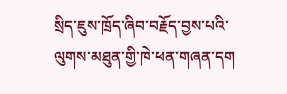སྲིད་ཇུས་ཁྲོད་ཞིབ་བརྗོད་བྱས་པའི་ལུགས་མཐུན་གྱི་ཁེ་ཕན་གཞན་དག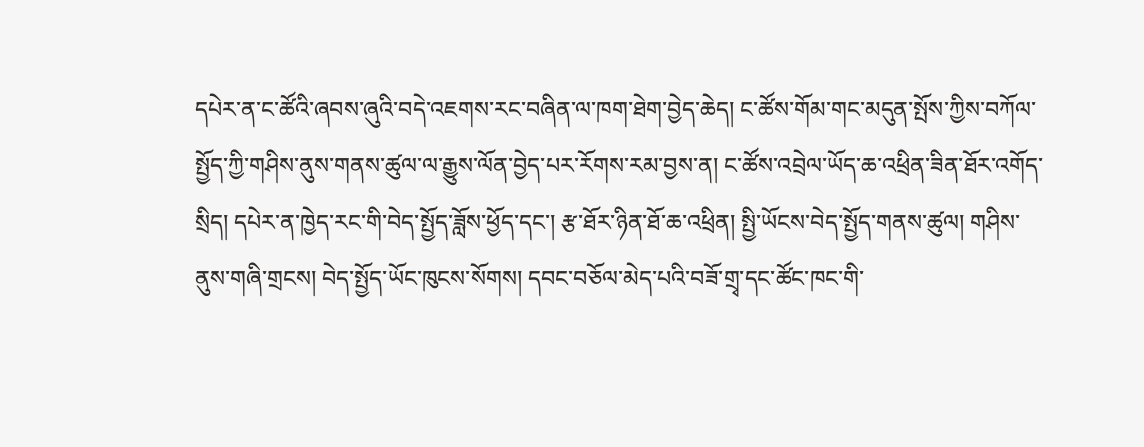དཔེར་ན་ང་ཚོའི་ཞབས་ཞུའི་བདེ་འཇགས་རང་བཞིན་ལ་ཁག་ཐེག་བྱེད་ཆེད། ང་ཚོས་གོམ་གང་མདུན་སྤོས་ཀྱིས་བཀོལ་སྤྱོད་ཀྱི་གཤིས་ནུས་གནས་ཚུལ་ལ་རྒྱུས་ལོན་བྱེད་པར་རོགས་རམ་བྱས་ན། ང་ཚོས་འབྲེལ་ཡོད་ཆ་འཕྲིན་ཟིན་ཐོར་འགོད་སྲིད། དཔེར་ན་ཁྱེད་རང་གི་བེད་སྤྱོད་ཟློས་ཕྱོད་དང་། རྩ་ཐོར་ཉིན་ཐོ་ཆ་འཕྲིན། སྤྱི་ཡོངས་བེད་སྤྱོད་གནས་ཚུལ། གཤིས་ནུས་གཞི་གྲངས། བེད་སྤྱོད་ཡོང་ཁུངས་སོགས། དབང་བཅོལ་མེད་པའི་བཟོ་གྲྭ་དང་ཚོང་ཁང་གི་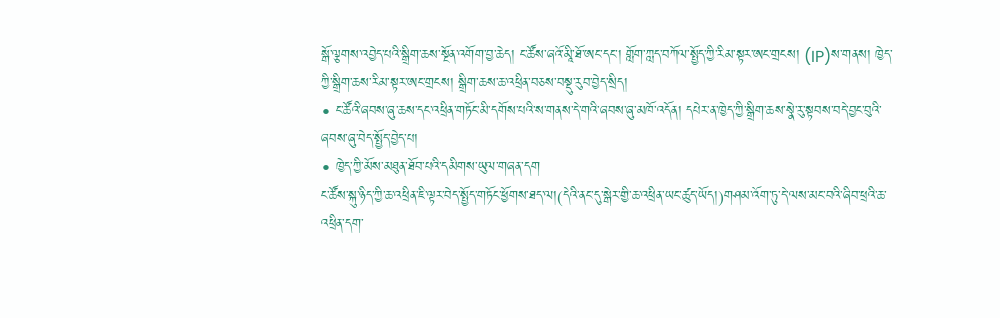སྒོ་ལྕགས་འབྱེད་པའི་སྒྲིག་ཆས་སྔོན་འགོག་བྱ་ཆེད། ང་ཚོས་ཞའོ་མཱི་ཐོ་ཨང་དང་། གློག་ཀླད་བཀོལ་སྤྱོད་ཀྱི་རིམ་སྟར་ཨང་གྲངས། (IP)ས་གནས། ཁྱེད་ཀྱི་སྒྲིག་ཆས་རིམ་སྟར་ཨང་གྲངས། སྒྲིག་ཆས་ཆ་འཕྲིན་བཅས་བསྡུ་རུབ་བྱེད་སྲིད།
• ང་ཚོའི་ཞབས་ཞུ་ཆས་དང་འཕྲིན་གཏོང་མི་དགོས་པའི་ས་གནས་དེ་གའི་ཞབས་ཞུ་མཁོ་འདོན། དཔེར་ན་ཁྱེད་ཀྱི་སྒྲིག་ཆས་སྣེ་རུ་སྟབས་བདེ་བྱང་བུའི་ཞབས་ཞུ་བེད་སྤྱོད་བྱེད་པ།
• ཁྱེད་ཀྱི་མོས་མཐུན་ཐོབ་པའི་དམིགས་ཡུལ་གཞན་དག
ང་ཚོས་སྐུ་ཉིད་ཀྱི་ཆ་འཕྲིན་ཇི་ལྟར་བེད་སྤྱོད་གཏོང་ཕྱོགས་ཐད་ལ།(དེའི་ནང་དུ་སྒེར་གྱི་ཆ་འཕྲིན་ཡང་ཚུད་ཡོད།)གཤམ་འོག་ཏུ་དེ་ལས་མང་བའི་ཞིབ་ཕྲའི་ཆ་འཕྲིན་དག་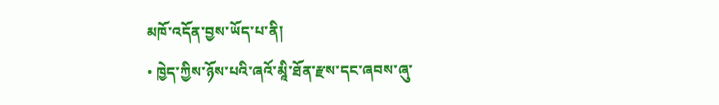མཁོ་འདོན་བྱས་ཡོད་པ་ནི།
• ཁྱེད་ཀྱིས་ཉོས་པའི་ཞའོ་མཱི་ཐོན་རྫས་དང་ཞབས་ཞུ་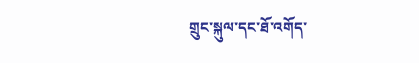གྲུང་སྐུལ་དང་ཐོ་འགོད་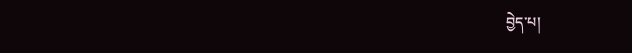བྱེད་པ།